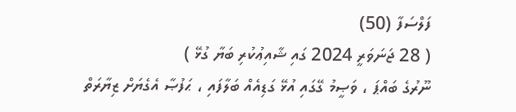ފަލްސަފާ (50)
( 28 ޖަނަވަރީ 2024 ގައި ޝާއިޢުކުރި ބަޔާ ގުޅޭ )
ނޫރުގެ ބައްޕަ ، ވަޞީމު ގޭގައި އުޅޭ ގަޑިއެއް ބަލާފައި ، ޙަފުޞާ އެގެޔަށް ޒިޔާރަތް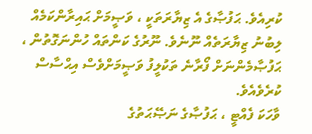ކުރިއެވެ. ޙަފުޞާގެ އެ ޒިޔާރަތަކީ ، ވަޞީމަށް ޙައިރާންކަމެއް ލިބުނު ޒިޔާރަތެއް ނޫނެވެ. ނޫރުގެ ކަންތައް ހުންނަގޮތުން ، ޙަފުޞާމެންނަށް ފޯރާނެ ތަކުލީފު ވަޞީމަށްވެސް އިޙްސާސް ކުރެވެއެވެ.
ވާހަކަ ފެއްޓީ ، ޙަފުޞާގެ ނަޞޭޙަތުގެ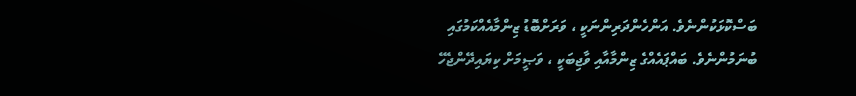ބަސްކޮޅަކުންނެވެ. އަންހެންދަރިންނަކީ ، ވަރަށްބޮޑު ޒިންމާއެއްކަމުގައި ބުނަމުންނެވެ. ބައްޕައެއްގެ ޒިންމާއާއި ވާޖިބަކީ ، ވަޞީމަށް ކިޔައިދޭންޖެހޭ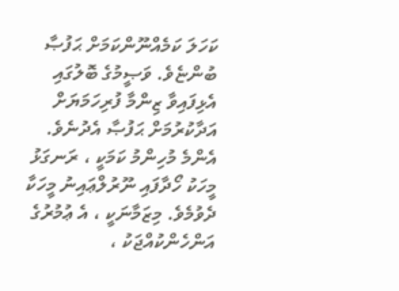ކަހަލަ ކަމެއްނޫންކަމަށް ޙަފުޞާ ބުންޏެވެ. ވަޞީމުގެ ބޮލުގައި އެޅިފައިވާ ޒިންމާ ފުރިހަމަޔަށް އަދާކުރުމަށް ޙަފުޞާ އެދުނެވެ. އެންމެ މުހިންމު ކަމަކީ ، ރަނގަޅު މީހަކު ހޯދާފައި ނޫރުލްޢައިނު މީހަކާ ދެވުމެވެ. މިޒަމާނަކީ ، އެ ޢުމުރުގެ އަންހެންކުއްޖަކު ،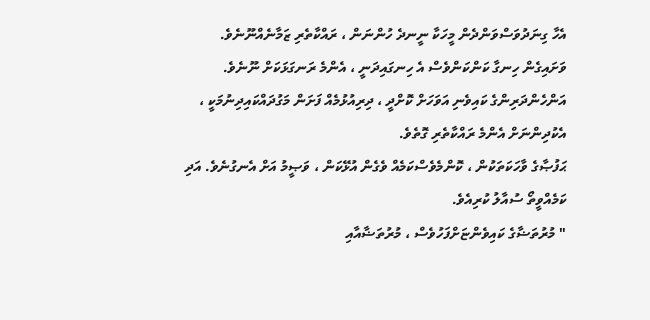އެހާ ގިނަދުވަސްވަންދެން މީހަކާ ނީނދެ ހުންނަން ، ރައްކާތެރި ޒަމާނެއްނޫނެވެ. ވަށައިގެން ހިނގާ ކަންކަންވެސް އެ ހިނގައިދަނީ ، އެންމެ ރަނގަޅަކަށް ނޫނެވެ. އަންހެންދަރިންގެ ކައިވެނި އަވަހަށް ކޮށްދީ ، ދިރިއުޅުމެއް ފަށަން މަގުދައްކައިދިނުމަކީ ، އެކުދިންނަށް އެންމެ ރައްކާތެރި ގޮތެވެ.
ޙަފުޞާގެ ވާހަކަތަކުން ، ކޮންމެވެސްކަމެއް ވެގެން އުޅޭކަން ، ވަޞީމު އަށް އެނގުނެވެ. އަދި ކަމެއްވީތޯ ސުއާލު ކުރިއެވެ.
" މުރުތަޟާގެ ކައިވެންޏަށްފަހުވެސް ، މުރުތަޟާއާއި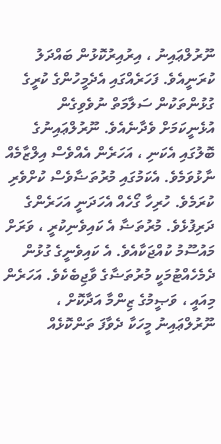ނޫރުލްޢައިނު ، އިރުއިރުކޮޅުން ބައްދަލު ކުރަނީއެވެ. ފަހަރެއްގައި އެދެމީހުންގެ ކުރީގެ ގުޅުންތަކުން ސަލާމަތް ނުވެވިގެން އުޅެނީކަމަށް ވެދާނެއެވެ. ނޫރުލްޢައިނުގެ ބޮލުގައި އެކަނި ، އަހަރެން އެއްވެސް އިލްޒާމެއް ނާޅުވަމެވެ. އެކަމުގައި މުރުތަޟާވެސް ކުށްވެރި ކުރަމެވެ. ހުރިހާ ގޯހެއް އެހަދަނީ އަހަރެންގެ ދަރިފުޅެވެ. މުރުތަޟާ އެ ކައިވެނިކުރީ ، ވަރަށް މައުސޫމު ކުއްޖަކާއެވެ. އެ ކައިވެނީގެ ގުޅުން ދެމެހެއްޓުމަކީ މުރުތަޟާގެ ވާޖިބެކެވެ. އަހަރެން މިއައީ ، ވަޞީމުގެ ޒިންމާ އަދާކޮށް ، ނޫރުލްޢައިނު މީހަކާ ދެވާފަ ތަންކޮޅެއް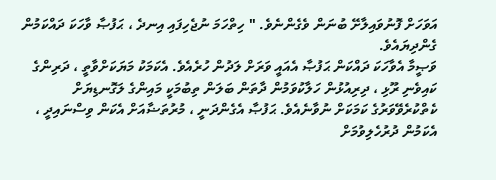އަވަހަށް ފޮނުވައިލާށޭ ބުނަން ވެގެންނެވެ. " ހިތްހަމަ ނުޖެހިފައި އިނދެ ، ޙަފުޞާ ވާހަކަ ދައްކަމުން ގެންދިޔައެވެ.
ވަޞީމާ އެވާހަކަ ދައްކަން ޙަފުޞާ އެއައީ ވަރަށް ލަދުން ހުރެއެވެ. އެކަމަކު މަޔަކަށްވާތީ ، ދަރިންގެ ކައިވެނި ރޫޅި ، ދިރިއުޅުން ހަލާކުވަމުން ދާތަން ބަލަން ތިބުމަކީ މައިންގެ ލަގޮނޑިޔަށް ކެތްކުރެވޭވަރުގެ ކަމަކަށް ނުވާނެއެވެ. ޙަފުޞާ އެގެންދަނީ ، މުރުތަޟާއަށް އެކަން ވިސްނައިދީ ، އެކަމުން ދުރުހެލިވުމަށް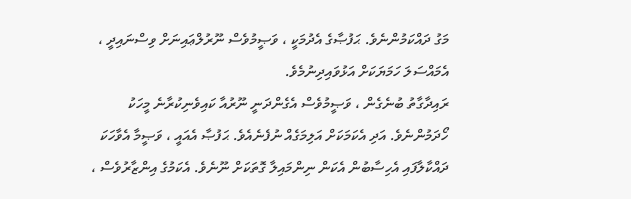މަގު ދައްކަމުންނެވެ. ޙަފުޞާގެ އެދުމަކީ ، ވަޞީމުވެސް ނޫރުލްޢައިނަށް ވިސްނައިދީ ، އެމައްސަލަ ހަމަޔަކަށް އަޅުވައިދިނުމެވެ.
ރައިދާގާތު ބުނެގެން ، ވަޞީމުވެސް އެގެންދަނީ ނޫރުއާ ކައިވެނިކުރާނެ މީހަކު ހޯދަމުންނެވެ. އަދި އެކަމަކަށް އަލިމަގެއް ނުފެނެއެވެ. ޙަފުޞާ އެއައީ ، ވަޞީމާ އެވާހަކަ ދައްކާލާފައި އެހިސާބުން އެކަން ނިންމައިލާ ގޮތަކަށް ނޫނެވެ. އެކަމުގެ އިންޒާރުވެސް ،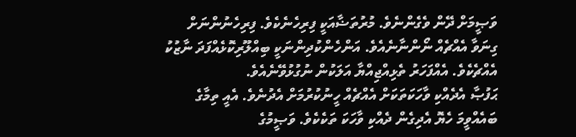ވަޞީމަށް ދޭން ވެގެންނެވެ. މުރުތަޟާއަކީ ފިރިހެނެކެވެ. ފިރިހެނުންނަށް ގިނަވާ އެއްޗެއް ނޯންނާނެއެވެ. އަންހެންކުދިންނަކީ ބިއްލޫރިކޮޅެއްފަދަ ނާޒުކު އެއްޗެކެވެ. އެއްފަހަރު ތެޅިއްޖިއްޔާ އަލަކުން ނުގުޅުވޭނެއެވެ.
ޙަފުޞާ އެދެއްކި ވާހަކަތަކަށް އެއްޗެއް ހީނުކުރުމަށް އެދުނެވެ. އެއީ ތިމާގެ ބައެއްވީމަ ހެޔޮ އެދިގެން ދެއްކި ވާހަކަ ތަކެކެވެ. ވަޞީމުގެ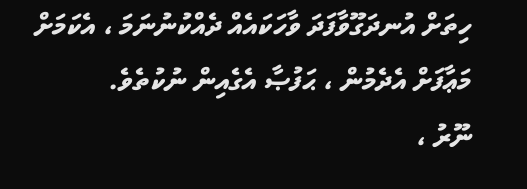ހިތަށް އުނދަގޫވާފަދަ ވާހަކައެއް ދެއްކުނުނަމަ ، އެކަމަށް މަޢާފަށް އެދެމުން ، ޙަފުޞާ އެގެއިން ނުކުތެވެ.
ނޫރު ،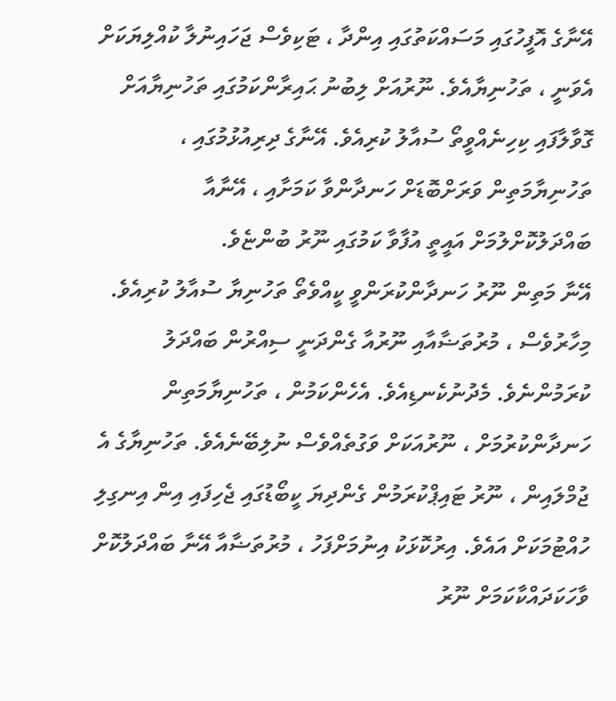އޭނާގެ އޮފީހުގައި މަސައްކަތުގައި އިންދާ ، ޓަކިވެސް ޖަހައިނުލާ ކުއްލިޔަކަށް އެވަނީ ، ތަހުނިޔާއެވެ. ނޫރުއަށް ލިބުނު ޙައިރާންކަމުގައި ތަހުނިޔާއަށް ގޮވާލާފައި ކިހިނެއްވީތޯ ސުއާލު ކުރިއެވެ. އޭނާގެ ދިރިއުޅުމުގައި ، ތަހުނިޔާމަތިން ވަރަށްބޮޑަށް ހަނދާންވާ ކަމަށާއި ، އޭނާއާ ބައްދަލުކޮށްލުމަށް އައީތީ އުފާވާ ކަމުގައި ނޫރު ބުންޏެވެ.
އޭނާ މަތިން ނޫރު ހަނދާންކުރަންވީ ކީއްވެތޯ ތަހުނިޔާ ސުއާލު ކުރިއެވެ. މިހާރުވެސް ، މުރުތަޟާއާއި ނޫރުއާ ގެންދަނީ ސިއްރުން ބައްދަލު ކުރަމުންނެވެ. މެދުނުކެނޑިއެވެ. އެހެންކަމުން ، ތަހުނިޔާމަތިން ހަނދާންކުރުމަށް ، ނޫރުއަކަށް ވަގުތެއްވެސް ނުލިބޭނެއެވެ. ތަހުނިޔާގެ އެ ޖުމްލައިން ، ނޫރު ޓައިޕްކުރަމުން ގެންދިޔަ ކީބޯޑުގައި ޖެހިފައި އިން އިނގިލި ހުއްޓުމަކަށް އައެވެ. އިރުކޮޅަކު އިނުމަށްފަހު ، މުރުތަޟާއާ އޭނާ ބައްދަލުކޮށް ވާހަކަދައްކާކަމަށް ނޫރު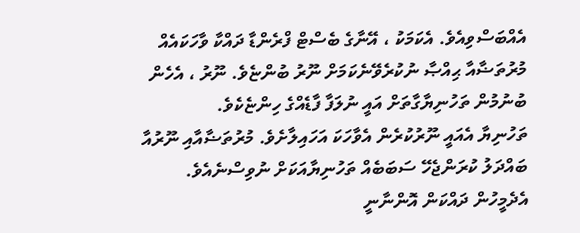އެއްބަސްވިއެވެ. އެކަމަކު ، އޭނާގެ ބެސްޓް ފްރެންޑާ ދައްކާ ވާހަކައެއް މުރުތަޟާއާ ޙިއްޞާ ނުކުރެވޭނެކަމަށް ނޫރު ބުންޏެވެ. ނޫރު ، އެހެން ބުނުމުން ތަހުނިޔާގާތަށް އައީ ނުލަފާ ފާޑެއްގެ ހިންޏެކެވެ.
ތަހުނިޔާ އެއައީ ނޫރުކުރެން އެވާހަކަ އަހައިލާށެވެ. މުރުތަޟާއާއި ނޫރުއާ ބައްދަލު ކުރަންޖެހޭ ސަބަބެއް ތަހުނިޔާއަކަށް ނުވިސްނެއެވެ. އެދެމީހުން ދައްކަން އޮންނާނީ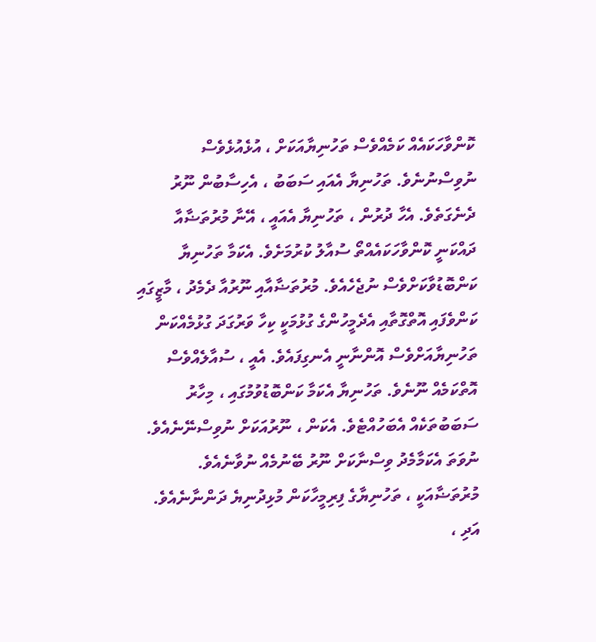ކޮންވާހަކައެއް ކަމެއްވެސް ތަހުނިޔާއަކަށް ، އުޅެއުޅެވެސް ނުވިސްނުނެވެ. ތަހުނިޔާ އެއައި ސަބަބު ، އެހިސާބުން ނޫރު ދެނެގަތެވެ. އެހާ ދުރުން ، ތަހުނިޔާ އެއައީ ، އޭނާ މުރުތަޟާއާ ދައްކަނީ ކޮންވާހަކައެއްތޯ ސުއާލު ކުރުމަށެވެ. އެކަމާ ތަހުނިޔާ ކަންބޮޑުވާކަށްވެސް ނުޖެހެއެވެ. މުރުތަޟާއާއި ނޫރުއާ ދެމެދު ، މާޒީގައި ކަންވެފައި އޮތްގޮތާއި އެދެމީހުންގެ ގުޅުމަކީ ކިހާ ވަރުގަދަ ގުޅުމެއްކަން ތަހުނިޔާއަށްވެސް އޮންނާނީ އެނގިފައެވެ. އެއީ ، ސުއާލެއްވެސް އޮތްކަމެއް ނޫނެވެ. ތަހުނިޔާ އެކަމާ ކަންބޮޑުވުމުގައި ، މިހާރު ސަބަބުތަކެއް އެބަހުއްޓެވެ. އެކަން ، ނޫރުއަކަށް ނުވިސްނޭނެއެވެ. ނުވަތަ އެކަމާމެދު ވިސްނާކަށް ނޫރު ބޭނުމެއް ނުވާނެއެވެ. މުރުތަޟާއަކީ ، ތަހުނިޔާގެ ފިރިމީހާކަން މުޅިދުނިޔެ ދަންނާނެއެވެ. އަދި ،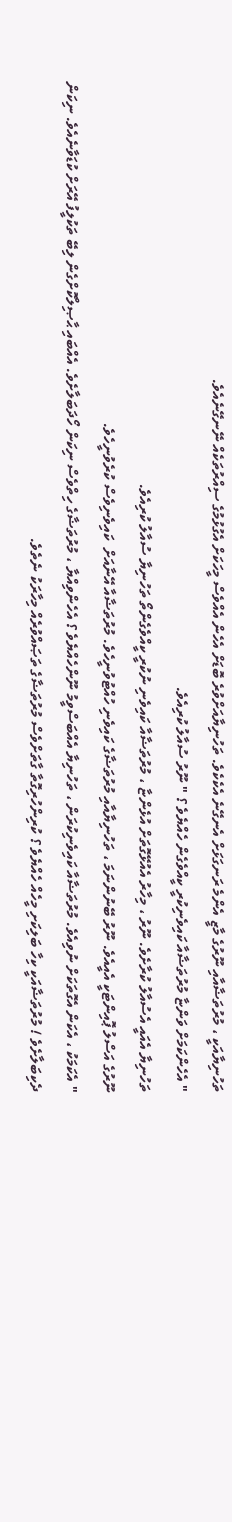ތަހުނިޔާއަކީ ، މުރުތަޟާއާއި ނޫރުގެ މާޒީ އެންމެ ރަނގަޅަށް އެނގޭނެ އެކެކެވެ. ތަހުނިޔާއަށްވުރެ ބޮޑަށް އެހެން އެއްވެސް މީހަކަށް އެގުޅުމުގެ ސިއްރުތަކެއް ނޭނގޭނެއެވެ.
" އެހެންކަމަށް ވަންޏާ މުރުތަޟާއާ ކައިވެނިކުރީ ކީއްވެގެން ހެއްޔެވެ ؟ " ނޫރު ސުއާލު ކުރިއެވެ.
ތަހުނިޔާ އެއައީ އެސުއާލު ކުރާށެވެ. ނޫރު ، މިހާރު އެއުޅޭގޮތަށް އުޅެންޏާ ، މުރުތަޟާއާ ކައިވެނި ނުކުރީ ކީއްވެގެންތޯ ތަހުނިޔާ ސުއާލު ކުރިއެވެ.
ނޫރުގެ އަސްލު ޕޮއިންޓަކީ އެއީއެވެ. ނޫރު ބޭނުންނަމަ ، ތަހުނިޔާއާއި މުރުތަޟާގެ ކައިވެނި ހުއްޓުވުނީހެވެ. މުރުތަޟާއާ އޭނާއަށް  ކައިވެނިވެސް ކުރެވުނީހެވެ.
" އެކަމަކު ، އެކަން އެގޮތަކަށް ނުވިއެވެ. މުރުތަޟާއާ ކައިވެނިކުރަން ، ތަހުނިޔާ އެއްބަސްވީމު ނޫންހެއްޔެވެ ؟ އެހެންވިއްޔާ ، މުރުތަޟާގެ ހިތްވެސް ނިކަން ހޯދަބަލާށެވެ. އެއްބައި ޙާޞިލްކޮށްގެން ލިބޭ ތަކުލީފު އޭރަށް ކުޑަވާނެއެވެ. ނިކަން ދެކިބަލާށެވެ ! މުރުތަޟާއަކީ ކިހާ ބަލިކަށި މީހެއް ހެއްޔެވެ ؟ ކުރިންހުރިގޮތާ ގާތަށްވެސް މުރުތަޟާގެ ތަޞައްވުރެއް މިހާރަކު ނެތެވެ.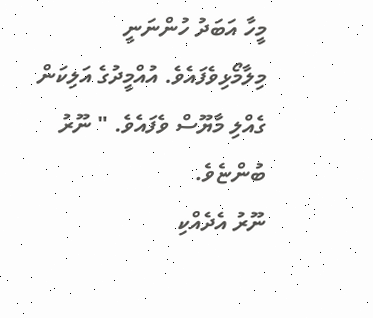މީހާ އަބަދު ހުންނަނީ މިލާމޯޅިވެފައެވެ. އުއްމީދުގެ އަލިކަން ގެއްލި މާޔޫސް ވެފައެވެ. " ނޫރު ބުންޏެވެ.
ނޫރު އެދެއްކި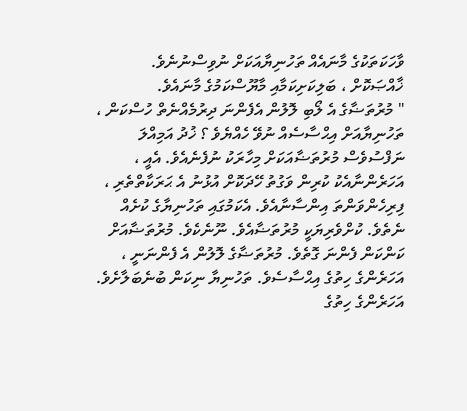ވާހަކަތަކުގެ މާނައެއް ތަހުނިޔާއަކަށް ނުވިސްނުނެވެ. ޚާއްޞަކޮށް ، ބަލިކަށިކަމާއި މާޔޫސްކަމުގެ މާނައެވެ.
" މުރުތަޟާގެ އެ ލޯބި ލޮލުން އެފެންނަ ދިރުމެއްނެތް ހުސްކަން ، ތަހުނިޔާއަށް އިޙްސާސެއް ނުވޭ ހެއްޔެވެ ؟ ޚުދު އަމިއްލަ ނަފްސުވެސް މުރުތަޟާއަކަށް މިހާރަކު ނުފެނެއެވެ. އެއީ ، އަހަރެންނާއެކު ކުރިން ވަގުތު ހޭދަކޮށް އުޅުނު އެ ޙަރަކާތްތެރި ، ފިރިހެންވަންތަ އިންސާނާއެވެ. އެކަމުގައި ތަހުނިޔާގެ ކުށެއް ނެތެވެ. ކުށްވެރިޔަކީ މުރުތަޟާއެވެ. ނޫނެކެވެ. މުރުތަޟާއަށް ކަންކަން ފެންނަ ގޮތެވެ. މުރުތަޟާގެ ލޮލުން އެ ފެންނަނީ ، އަހަރެންގެ ހިތުގެ އިޙްސާސެވެ. ތަހުނިޔާ ނިކަން ބުނެބަލާށެވެ. އަހަރެންގެ ހިތުގެ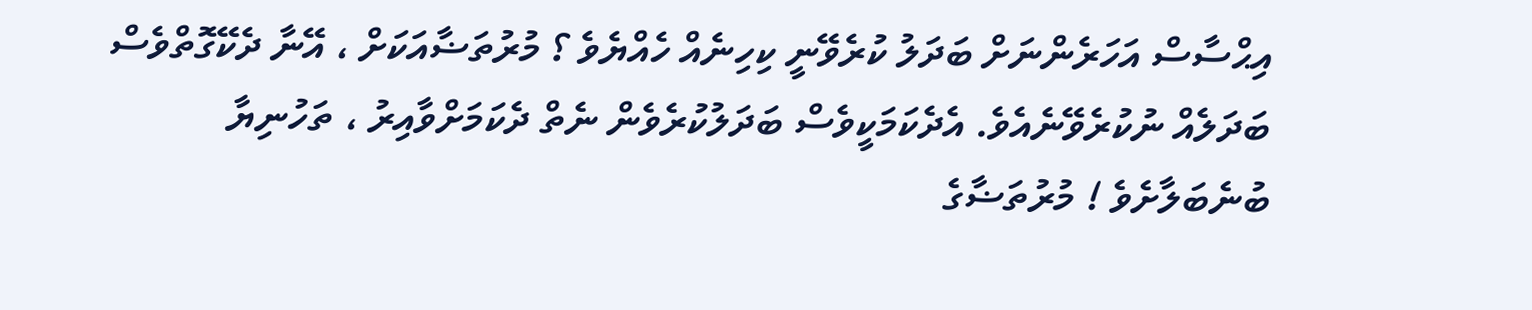އިޙްސާސް އަހަރެންނަށް ބަދަލު ކުރެވޭނީ ކިހިނެއް ހެއްޔެވެ ؟ މުރުތަޟާއަކަށް ، އޭނާ ދެކޭގޮތްވެސް ބަދަލެއް ނުކުރެވޭނެއެވެ. އެދެކަމަކީވެސް ބަދަލުކުރެވެން ނެތް ދެކަމަށްވާއިރު ، ތަހުނިޔާ ބުނެބަލާށެވެ ! މުރުތަޟާގެ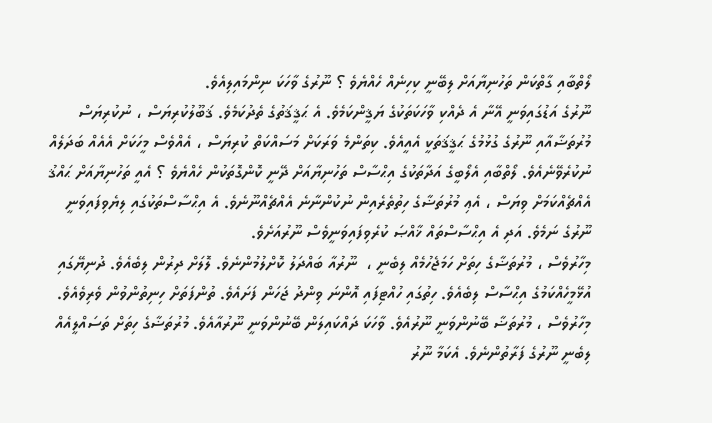ލޯތްބާއި ގާތްކަން ތަހުނިޔާއަށް ލިބޭނީ ކިހިނެއް ހެއްޔެވެ ؟ ނޫރުގެ ވާހަކަ ނިންމައިލިއެވެ.
ނޫރުގެ އަޑުގައިވަނީ އޭނާ އެ ދެއްކި ވާހަކަތަކުގެ ޔަޤީންކަމެވެ. އެ ޙަޤީޤަތުގެ ތެދުކަމެވެ. ޤަބޫލުކުރިޔަސް ، ނުކުރިޔަސް މުރުތަޟާއާއި ނޫރުގެ ގުޅުމުގެ ޙަޤީޤަތަކީ އެއީއެވެ. ކިތަންމެ ވަރަކަށް މަސައްކަތް ކުރިޔަސް ، އެއްވެސް މީހަކަށް އެއެއް ބަދަލެއް ނުކުރެވޭނެއެވެ. ލޯތްބާއި އެލޯބީގެ އަދާތަކުގެ އިޙްސާސް ތަހުނިޔާއަށް ދޭނީ ކޮންގޮތަކުން ހެއްޔެވެ ؟ އެއީ ތަހުނިޔާއަށް ޙައްޤު އެއްޗެއްކަމަށް ވިޔަސް ، އެޢި މުރުތަޟާގެ ހިތުތެރެއިން ނުކުންނާނެ އެއްޗެއްނޫނެވެ. އެ އިޙްސާސްތަކުގައި ލިޔެވިފައިވަނީ ނޫރުގެ ނަމެވެ. އަދި އެ އިޙްސާސްތައް ޚާއްޞަ ކުރެވިފައިވަނީވެސް ނޫރުއަށެވެ.
މިހާރުވެސް ، މުރުތަޟާގެ ހިތަށް ހަމަޖެހުމެއް ލިބެނީ ،  ނޫރުއާ ބައްދަލު ކޮށްލުމުންނެވެ. ލޮލަށް ދިރުން ލިބެއެވެ. ދުނިޔޭގައި އުޅޭމީހެއްކަމުގެ އިޙްސާސް ލިބެއެވެ. ހިތުގައި ހުއްޓިފައި އޮންނަ ވިންދު ޖަހަން ފަށައެވެ. ތުންފަތަށް ހިނިތުންވުން ވެރިވެއެވެ. މިހާރުވެސް ، މުރުތަޟާ ބޭނުންވަނީ ނޫރުއެވެ. ވާހަކަ ދައްކައިލަން ބޭނުންވަނީ ނޫރުއާއެވެ. މުރުތަޟާގެ ހިތަށް ތަސައްލީއެއް ލިބެނީ ނޫރުގެ ފަރާތުންނެވެ. އެކަމާ ނޫރު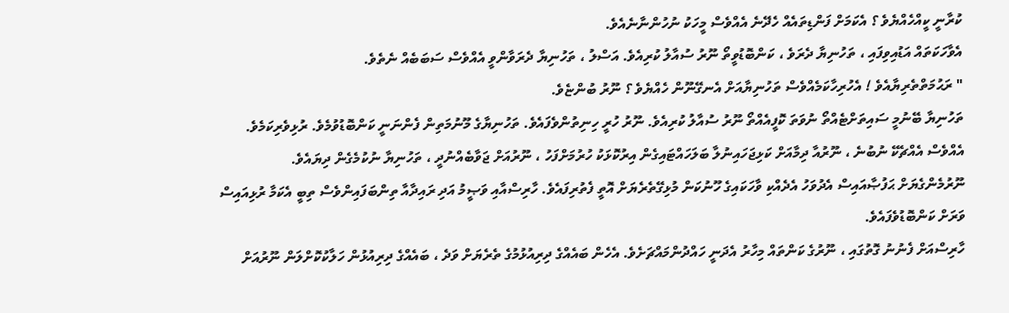ކުރާނީ ކީއްހެއްޔެވެ ؟ އެކަމަށް ފަންޑިތައެއް ހެދޭނެ އެއްވެސް މީހަކު ނުހުންނާނެއެވެ.
އެވާހަކަތައް އަޑުއިވިފައި ، ތަހުނިޔާ ދެރަވެ ، ކަންބޮޑުވީތޯ ނޫރު ސުއާލު ކުރިއެވެ. އަސްލު ، ތަހުނިޔާ ދެރަވާންވީ އެއްވެސް ސަބަބެއް ނެތެވެ.
" ރަޙުމަތްތެރިޔާއެވެ ! އެހުރިހާކަމެއްވެސް ތަހުނިޔާއަށް އެނގޭނޫން ހެއްޔެވެ ؟ ނޫރު ބުންޏެވެ.
ތަހުނިޔާ ބޭނުމީ ސައިތަށްޓެއްތޯ ނުވަތަ ކޮފީއެއްތޯ ނޫރު ސުއާލު ކުރިއެވެ. ނޫރު ހުރީ ހިނިތުންވެފައެވެ. ތަހުނިޔާގެ މޫނުމަތިން ފެންނަނީ ކަންބޮޑުވުމެވެ. ރުޅިވެރިކަމެވެ. އެއްވެސް އެއްޗެކޭ ނުބުނެ ، ނޫރުއާ ދިމާއަށް ކަޅިޖަހައިނުލާ ބަލަހައްޓައިގެން އިރުކޮޅަކު ހުރުމަށްފަހު ، ނޫރުއަށް ޖަވާބެއްނުދީ ، ތަހުނިޔާ ނުކުމެގެން ދިޔައެވެ.
ނޫރުމެންގެޔަށް ޙަފުޞާއައިސް އެދުވަހު އެދެއްކި ވާހަކައިގެ ހޫނުކަން މުޅިގޭތެރެޔަށް އޮތީ ފެތުރިފައެވެ. ހާރިސްއާއި ވަޞީމު އަދި ރައިދާއާ ތިންބަފައިންވެސް ތިބީ އެކަމާ ރުޅިއައިސް ވަރަށް ކަންބޮޑުވެފައެވެ.
ހާރިސްއަށް ފެނުނު ގޮތުގައި ، ނޫރުގެ ކަންތައް މިހާރު އެދަނީ ހައްދުންމައްޗަށެވެ. އެހެން ބައެއްގެ ދިރިއުޅުމުގެ ތެރެޔަށް ވަދެ ، ބައެއްގެ ދިރިއުޅުން ހަލާކުކޮށްލަން ނޫރުއަށް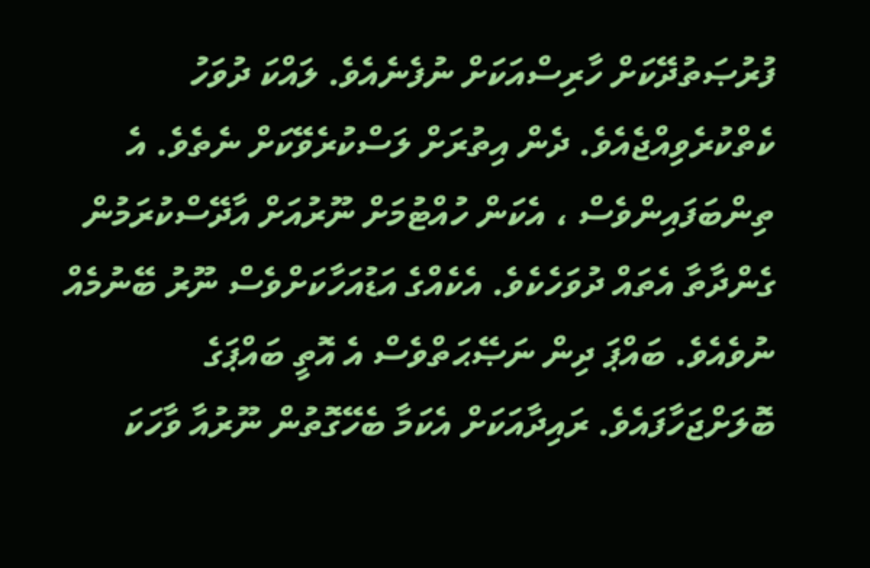ފުރުޞަތުދޭކަށް ހާރިސްއަކަށް ނުފެނެއެވެ. ލައްކަ ދުވަހު ކެތްކުރެވިއްޖެއެވެ. ދެން އިތުރަށް ލަސްކުރެވޭކަށް ނެތެވެ. އެ ތިންބަފައިންވެސް ، އެކަން ހުއްޓުމަށް ނޫރުއަށް އާދޭސްކުރަމުން ގެންދާތާ އެތައް ދުވަހެކެވެ. އެކެއްގެ އަޑުއަހާކަށްވެސް ނޫރު ބޭނުމެއް ނުވެއެވެ. ބައްޕަ ދިން ނަޞޭޙަތްވެސް އެ އޮތީ ބައްޕަގެ ބޮލަށްޖަހާފައެވެ. ރައިދާއަކަށް އެކަމާ ބެހޭގޮތުން ނޫރުއާ ވާހަކަ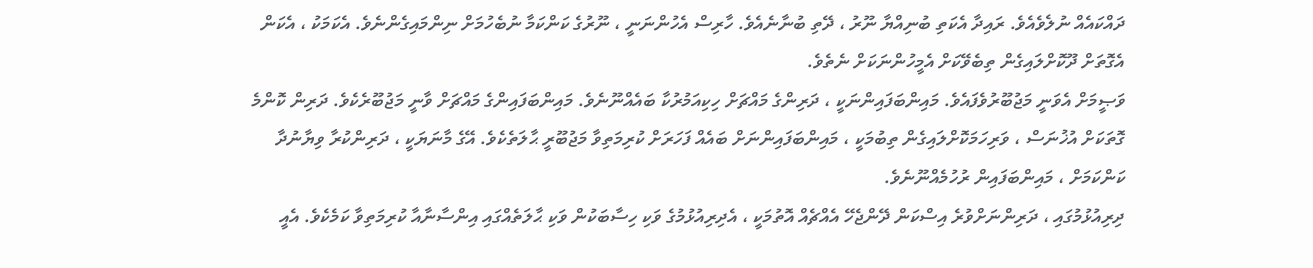ދައްކައެއް ނުލެވެއެވެ. ރައިދާ އެކަތި ބުނިއްޔާ ނޫރު ، ދޭތި ބުނާނެއެވެ. ހާރިސް އެހުންނަނީ ، ނޫރުގެ ކަންކަމާ ނުބެހުމަށް ނިންމައިގެންނެވެ. އެކަމަކު ، އެކަން އެގޮތަށް ދޫކޮށްލައިގެން ތިބެވޭކަށް އެމީހުންނަކަށް ނެތެވެ.
ވަޞީމަށް އެވަނީ މަޖުބޫރުވެފައެވެ. މައިންބަފައިންނަކީ ، ދަރިންގެ މައްޗަށް ހިކިއަމުރުކާ ބައެއްނޫނެވެ. މައިންބަފައިންގެ މައްޗަށް ވާނީ މަޖުބޫރެކެވެ. ދަރިން ކޮންމެ ގޮތަކަށް އުޚުނަސް ، ވަރިހަމަކޮށްލައިގެން ތިބުމަކީ ، މައިންބަފައިންނަށް ބައެއް ފަހަރަށް ކުރިމަތިވާ މަޖުބޫރީ ޙާލަތެކެވެ. އޭގެ މާނަޔަކީ ، ދަރިންކުރާ ވިޔާނުދާ ކަންކަމަށް ، މައިންބަފައިން ރުހުމެއްނޫނެވެ.
ދިރިއުޅުމުގައި ، ދަރިންނަށްވުރެ އިސްކަން ދޭންޖެހޭ އެއްޗެއް އޮތުމަކީ ، އެދިރިއުޅުމުގެ ވަކި ހިސާބަކުން ވަކި ޙާލަތެއްގައި އިންސާނާއާ ކުރިމަތިވާ ކަމެކެވެ. އެއީ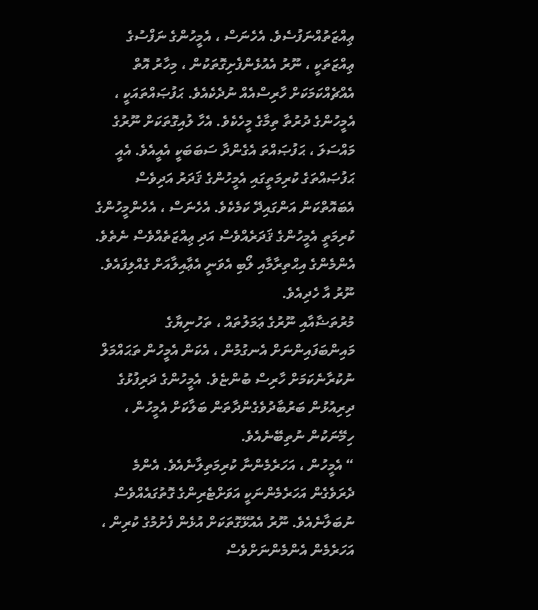ޢިއްޒަތުއްނަފުސެވެ. އެހެނަސް ، އެމީހުންގެ ނަފްސުގެ ޢިއްޒަތަކީ ، ނޫރު އެއުޅެންފެށިގޮތަކުން ، މިހާރު އޮތް އެއްޗެއްކަމަކަށް ހާރިސްއެއް ނުދެކެއެވެ. ޙަފުޞައްތައަކީ ، އެމީހުންގެ ދުރުތާ ތިމާގެ މީހެކެވެ. އެހާ ލުއިގޮތަކަށް ނޫރުގެ މައްސަލަ ، ޙަފުޞައްތަ އެގެންދާ ސަބަބަކީ އެއީއެވެ. އެއީ ޙަފުޞައްތަގެ ކުރިމަތީގައި އެމީހުންގެ ޤަދަރު އަދިވެސް އެބައޮތްކަން އަންގައިދޭ ކަމެކެވެ. އެހެނަސް ، އެހެންމީހުންގެ ކުރިމަތީ އެމީހުންގެ ޤަދަރެއްވެސް އަދި ޢިއްޒަތެއްވެސް ނެތެވެ. އެންމެންގެ އިޙްތިރާމާއި ލޯބި އެވަނީ އެޢާއިލާއަށް ގެއްލިފައެވެ. ނޫރު އާ ހެދިއެވެ.
މުރުތަޟާއާއި ނޫރުގެ ޢަމަލުތައް ، ތަހުނިޔާގެ މައިންބަފައިންނަށް އެނގުމުން ، އެކަން އެމީހުން ތަޙައްމަލް ނުކުރާނެކަމަށް ހާރިސް ބުންޏެވެ. އެމީހުންގެ ދަރިފުޅުގެ ދިރިއުޅުން ބަރުބާދުވެގެންދާތަން ބަލާކަށް އެމީހުން ، ހިމޭނަކުން ނުތިބޭނެއެވެ.
“ އެމީހުން ، އަހަރެމެންނާ ކުރިމަތިލާނެއެވެ. އެންމެ ދެރަވެގެން އަހަރެމެންނަކީ އަވަށްޓެރިންގެ ގޮތުގައެއްވެސް ނުބަލާނެއެވެ. ނޫރު އެއުޅޭގޮތަކަށް އުޅެން ފެށުމުގެ ކުރިން ، އަހަރެމެން އެންމެންނަށްވެސް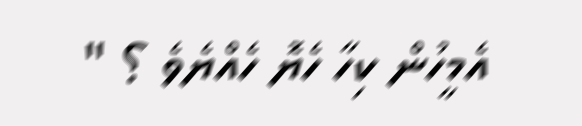އެމީހުން ކިހާ ހެޔޮ ހެއްޔެވެ ؟ "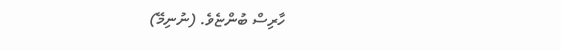ހާރިސް ބުންޏެވެ. (ނުނިމޭ)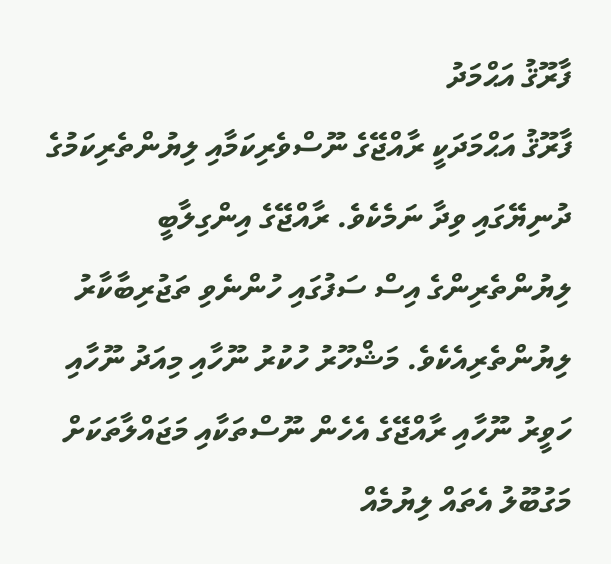ފާރޫޤު އަޙްމަދު
ފާރޫޤު އަޙްމަދަކީ ރާއްޖޭގެ ނޫސްވެރިކަމާއި ލިޔުންތެރިކަމުގެ ދުނިޔޭގައި ވިދާ ނަމެކެވެ. ރާއްޖޭގެ އިންގިލާބީ ލިޔުންތެރިންގެ އިސް ސަފުގައި ހުންނެވި ތަޖުރިބާކާރު ލިޔުންތެރިއެކެވެ. މަޝްހޫރު ހުކުރު ނޫހާއި މިއަދު ނޫހާއި ހަވީރު ނޫހާއި ރާއްޖޭގެ އެހެން ނޫސްތަކާއި މަޖައްލާތަކަށް މަގުބޫލު އެތައް ލިޔުމެއް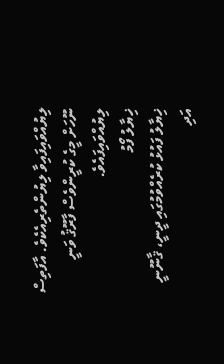ލިޔުއްވައިފައިވާ ލިޔުންތެރިއެކެވެ. އާފަތިސް ނޫހަށް މީގެ ކުރީންވެސް ފާރޫޤު ވަނީ ލިޔުއްވައިފައެވެ.
ޚިޔާލު ފޯމު
ޚިޔާލު ފައުޅު ކުރެއްވުމުގައި ދީނީ، ޤާނޫނީ އަދި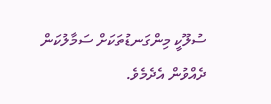ސުލޫކީ މިންގަނޑުތަކަށް ސަމާލުކަން ދެއްވުން އެދެމެވެ.